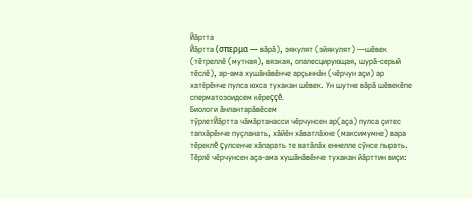Йăртта
Йăртта (σπερμα — вăрă), эякулят (эйякулят) —шĕвек (тĕтреллĕ (мутная), вязкая, опалесцирующая, шурă-серый тĕслĕ), ар-ама хушăнăвĕнче арçыннăн (чĕрчун аçи) ар хатĕрĕнче пулса юхса тухакан шĕвек. Ун шутне вăрă шĕвекĕпе сперматозоидсем кĕреççĕ.
Биологи ăнлантарăвĕсем
тӳрлетЙăртта чăмăртанасси чĕрчунсен ар(аçа) пулса çитес тапхăрĕнче пуçланать, хăйĕн хăватлăхне (максимумне) вара тĕреклĕ çулсенче хăпарать те ватăлăх еннелле сӳнсе пырать.
Тĕрлĕ чĕрчунсен аçа-ама хушăнăвĕнче тухакан йăрттин виçи: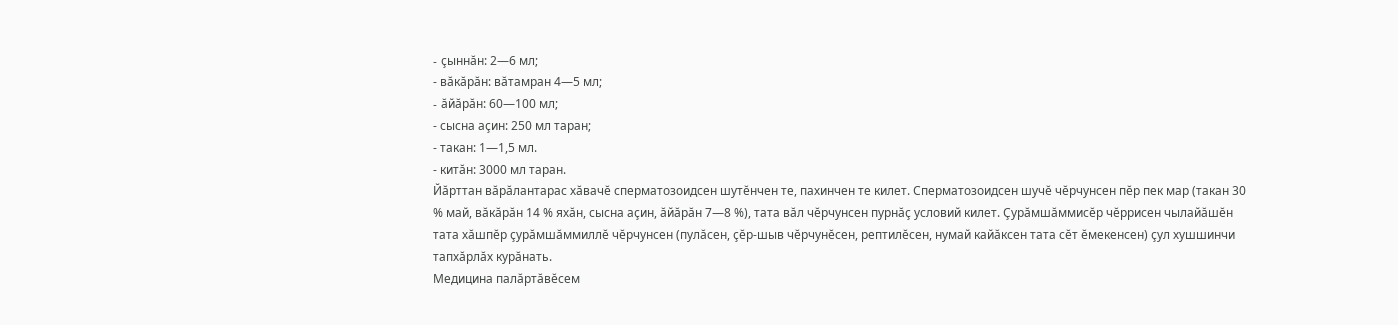- çыннăн: 2—6 мл;
- вăкăрăн: вăтамран 4—5 мл;
- ăйăрăн: 60—100 мл;
- сысна аçин: 250 мл таран;
- такан: 1—1,5 мл.
- китăн: 3000 мл таран.
Йăрттан вăрăлантарас хăвачĕ сперматозоидсен шутĕнчен те, пахинчен те килет. Сперматозоидсен шучĕ чĕрчунсен пĕр пек мар (такан 30 % май, вăкăрăн 14 % яхăн, сысна аçин, ăйăрăн 7—8 %), тата вăл чĕрчунсен пурнăç условий килет. Çурăмшăммисĕр чĕррисен чылайăшĕн тата хăшпĕр çурăмшăммиллĕ чĕрчунсен (пулăсен, çĕр-шыв чĕрчунĕсен, рептилĕсен, нумай кайăксен тата сĕт ĕмекенсен) çул хушшинчи тапхăрлăх курăнать.
Медицина палăртăвĕсем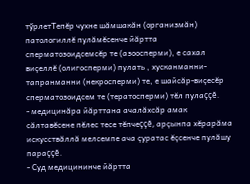тӳрлетТепĕр чухне шăмшакăн (организмăн) патологиллĕ пулăмĕсенче йăртта сперматозоидсемсĕр те (азоосперми), е сахал виçеллĕ (олигосперми) пулать , хусканманни-тапранманни (некросперми) те, е шайсăр-виçесĕр сперматозоидсем те (тератосперми) тĕл пулаççĕ.
- медицинăра йăрттана ачалăхсăр амак сăлтавĕсене пĕлес тесе тĕпчеççĕ, арçынпа хĕрарăма искусствăллă мелсемпе ача çуратас ĕçсенче пулăшу параççĕ.
- Суд медицининче йăртта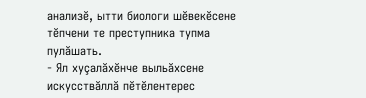анализĕ, ытти биологи шĕвекĕсене тĕпчени те преступника тупма пулăшать.
- Ял хуçалăхĕнче выльăхсене искусствăллă пĕтĕлентерес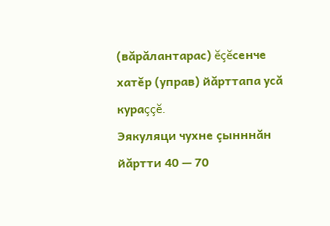(вăрăлантарас) ĕçĕсенче хатĕр (управ) йăрттапа усă кураççĕ.
Эякуляци чухне çынннăн йăртти 40 — 70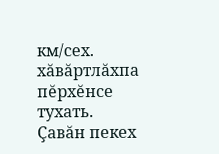км/сех. хăвăртлăхпа пĕрхĕнсе тухать.
Çавăн пекех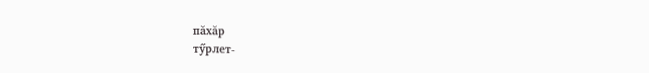пăхăр
тӳрлет-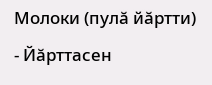Молоки (пулă йăртти)
- Йăрттасен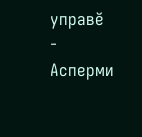управĕ
- Асперми